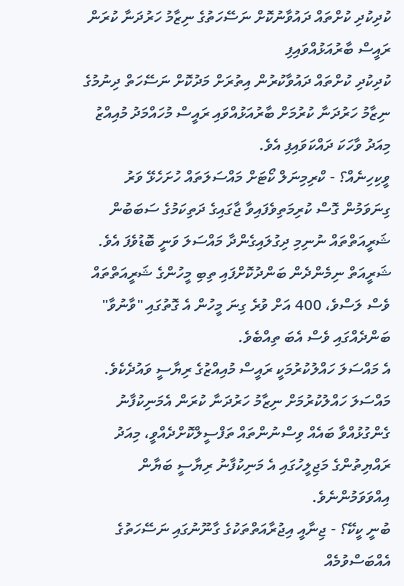ކުދިކުދި ކުށްތައް ދައުވާނުކޮށް ނަސޭހަތުގެ ނިޒާމު ހަރުދަނާ ކުރަން ރައީސް ބާރުއަޅުއްވައިފި
ކުދިކުދި ކުށްތައް ދައުވާކުރުން އިތުރަށް މަދުކޮށް ނަސޭހަތް ދިނުމުގެ ނިޒާމު ހަރުދަނާ ކުރުމަށް ބާރުއަޅުއްވައި ރައީސް މުހައްމަދު މުއިއްޒު މިއަދު ވާހަކަ ދައްކަވައިފި އެވެ.
ވީކިހިނެއް؟ - ކްރިމިނަލް ކޯޓަށް މައްސަލަތައް ހުށަހެޅޭ ވަރު ގިނަވަމުން ގޮސް ކުރިމަތިވެފައިވާ ޖާގައިގެ ދަތިކަމުގެ ސަބަބުން ޝަރީއަތްތައް ނުނިމި ދިގުލައިގެންދާ މައްސަލަ ވަނީ ބޮޑުވެފަ އެވެ. ޝަރީއަތް ނިމެންދެން ބަންދުކޮށްފައި ތިބި މީހުންގެ ޝަރީއަތްތައް ވެސް ލަސްވެ، 400 އަށް ވުރެ ގިނަ މީހުން އެ ގޮތުގައި "ވާނުވާ" ބަންދެއްގައި ވެސް އެބަ ތިއްބެވެ.
އެ މައްސަލަ ހައްލުކުރުމަކީ ރައީސް މުއިއްޒުގެ ރިޔާސީ ވައުދެކެވެ. މައްސަލަ ހައްލުކުރުމަށް ނިޒާމު ހަރުދަނާ ކުރަން އެމަނިކުފާނު ގެންގުޅުއްވާ ބައެއް ވިސްނުންތައް ތަފްސީލްކޮށްދެއްވީ، މިއަދު ރައްޔިތުންގެ މަޖިލީހުގައި އެ މަނިކުފާނު ރިޔާސީ ބަޔާން އިއްވަވަމުންނެވެ.
ބުނީ ކީކޭ؟ - ޖިނާއީ އިޖުރާއަތްތަކުގެ ގާނޫނުގައި ނަސޭހަތުގެ އެއްބަސްވުމެއް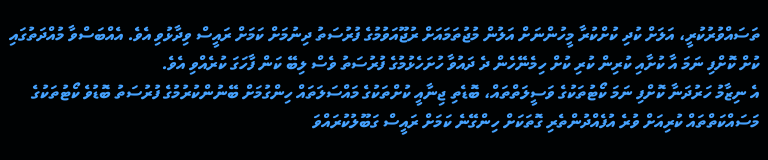ތަސައްވުރުކުރީ، އަލަށް ކުދި ކުށްކުރާ މީހުންނަށް އަލުން މުޖުތަމައަށް ރުޖޫއަވުމުގެ ފުރުސަތު ދިނުމަށް ކަމަށް ރައީސް ވިދާޅުވި އެވެ. އެއްބަސްވާ މުއްދަތުގައި ކުށް ކޮށްފި ނަމަ އާ ކުށާއި ކުރިން ކުރި ކުށް ހިމެނޭހެން ދެ ދައުވާ ހުށަހެޅުމުގެ ފުރުސަތު ވެސް ލިބޭ ކަން ފާހަގަ ކުރެއްވި އެވެ.
އެ ނިޒާމު ހަރުދަނާ ކޮށްފި ނަމަ ކޯޓުތަކުގެ ވަސީލަތްތައް، ބޮޑެތި ޖިނާއީ ކުށްތަކުގެ މައްސަލަތައް ހިންގުމަށް ބޭނުންކުރުމުގެ ފުރުސަތު ބޮޑުވެ ކޯޓުތަކުގެ މަސައްކަތްތައް ކުރިއަށް ވުރެ އުފެއްދުންތެރި ގޮތަކަށް ހިންގޭނެ ކަމަށް ރައީސް ގަބޫލުކުރައްވަ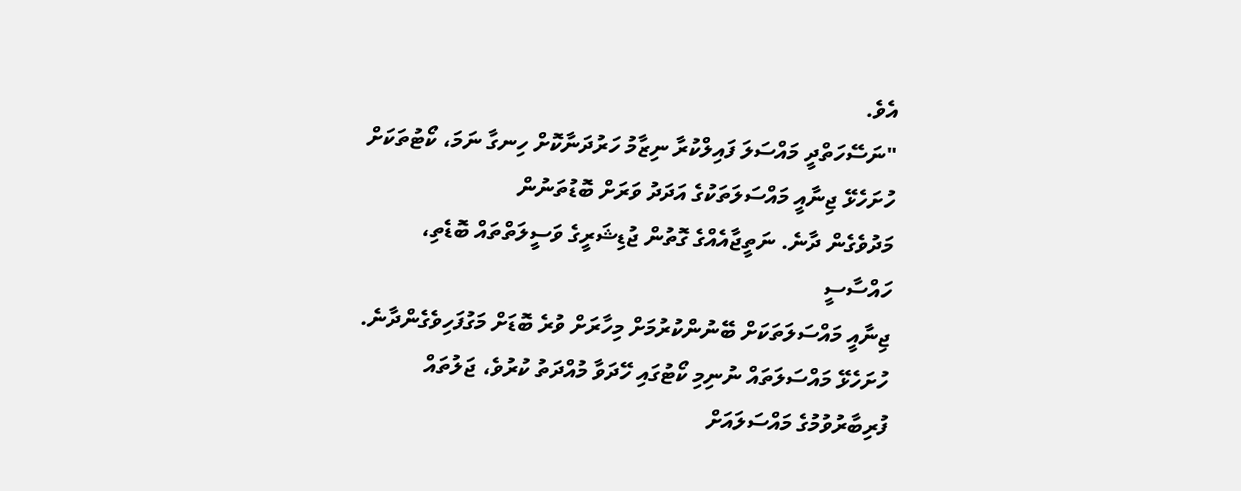އެވެ.
"ނަސޭހަތްދީ މައްސަލަ ފައިލްކުރާ ނިޒާމު ހަރުދަނާކޮށް ހިނގާ ނަމަ، ކޯޓުތަކަށް ހުށަހެޅޭ ޖިނާއީ މައްސަލަތަކުގެ އަދަދު ވަރަށް ބޮޑުތަނުން
މަދުވެގެން ދާނެ. ނަތީޖާއެއްގެ ގޮތުން ޖުޑިޝަރީގެ ވަސީލަތްތައް ބޮޑެތި، ހައްސާސީ
ޖިނާއީ މައްސަލަތަކަށް ބޭނުންކުރުމަށް މިހާރަށް ވުރެ ބޮޑަށް މަގުފަހިވެގެންދާނެ. ހުށަހެޅޭ މައްސަލަތައް ނުނިމި ކޯޓުގައި ހޭދަވާ މުއްދަތު ކުރުވެ، ޖަލުތައް
ފުރިބާރުވުމުގެ މައްސަލައަށް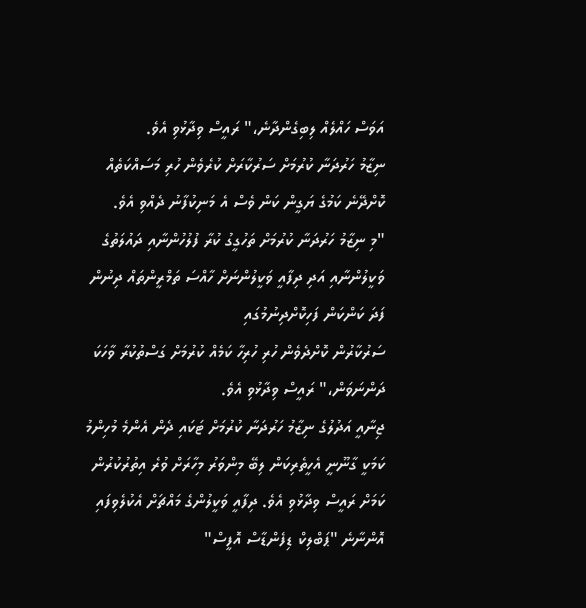އަވަސް ހައްލެއް ލިބިގެންދާނެ،" ރައީސް ވިދާޅުވި އެވެ.
ނިޒާމު ހަރުދަނާ ކުރުމަށް ސަރުކާރަށް ކުރެވެން ހުރި މަސައްކަތެއް ކޮށްދޭނެ ކަމުގެ ޔަގީން ކަން ވެސް އެ މަނިކުފާނު ދެއްވި އެވެ.
"މި ނިޒާމު ހަރުދަނާ ކުރުމަށް ތަހުގީގު ކުރާ ފުލުހުންނާއި ދައުލަތުގެ
ވަކީލުންނާއި އަދި ދިފާއީ ވަކީލުންނަށް ހާއްސަ ތަމްރީންތައް ދިނުން ފަދަ ކަންކަން ފަހިކޮށްދިނުމުގައި
ސަރުކާރުން ކޮށްދެވެން ހުރި ހުރިހާ ކަމެއް ކުރުމަށް ގަސްތުކުރާ ވާހަކަ ދަންނަވަން،" ރައީސް ވިދާޅުވި އެވެ.
ޖިނާއީ އަދުލުގެ ނިޒާމު ހަރުދަނާ ކުރުމަށް ޓަކައި ދެން އެންމެ މުހިންމު ކަމަކީ ގާނޫނީ އެހީތެރިކަން ލިބޭ މިންވަރު މިހާރަށް ވުރެ އިތުރުކުރުން ކަމަށް ރައީސް ވިދާޅުވި އެވެ. ދިފާއީ ވަކީލުންގެ މައްޗަށް އެކުލެވިފައި އޮންނާނެ "ޕަބްލިކް ޑިފެންޑާސް އޮފީސް"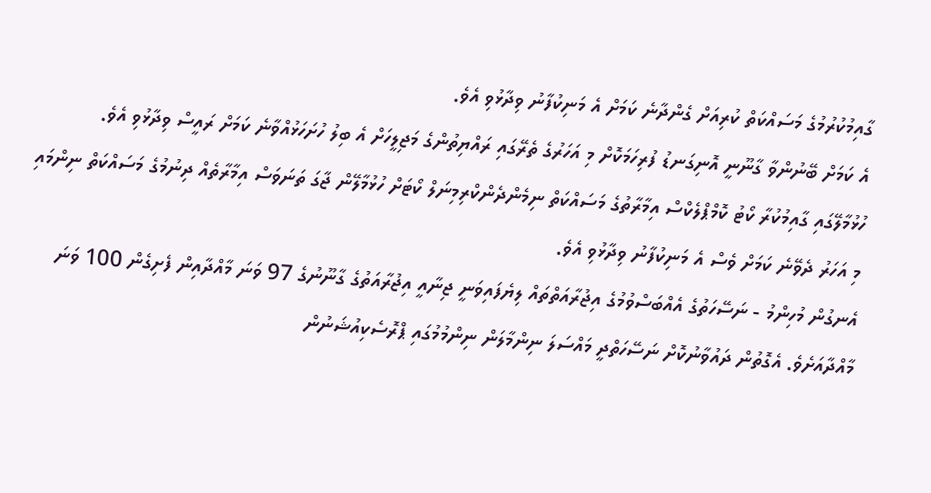ގާއިމުކުރުމުގެ މަސައްކަތް ކުރިއަށް ގެންދާނެ ކަމަށް އެ މަނިކުފާނު ވިދާޅުވި އެވެ.
އެ ކަމަށް ބޭނުންވާ ގާނޫނީ އޮނިގަނޑު ފުރިހަމަކޮށް މި އަހަރުގެ ތެރޭގައި ރައްޔިތުންގެ މަޖިލީހަށް އެ ބިލު ހުށަހަޅުއްވާނެ ކަމަށް ރައީސް ވިދާޅުވި އެވެ.
ހުޅުމާލޭގައި ގާއިމުކުރާ ކޯޓު ކޮމްޕްލެކްސް އިމާރާތުގެ މަސައްކަތް ނިމެންދެންކްރިމިނަލް ކޯޓަށް ހުޅުމާލޭން ޖާގަ ތަނަވަސް އިމާރާތެއް ދިނުމުގެ މަސައްކަތް ނިންމައި މި އަހަރު ދެވޭނެ ކަމަށް ވެސް އެ މަނިކުފާނު ވިދާޅުވި އެވެ.
އެނގުން މުހިންމު - ނަސޭހަތުގެ އެއްބަސްވުމުގެ އިޖުރާއަތްތައް ލިޔެފައިވަނީ ޖިނާއީ އިޖުރާއަތުގެ ގާނޫނުގެ 97 ވަނަ މާއްދާއިން ފެށިގެން 100 ވަނަ މާއްދާއަށެވެ. އެގޮތުން ދައުވާނުކޮށް ނަސޭހަތްދީ މައްސަލަ ނިންމާލަން ނިންމުމުގައި ޕްރޮސެކިއުޝަނުން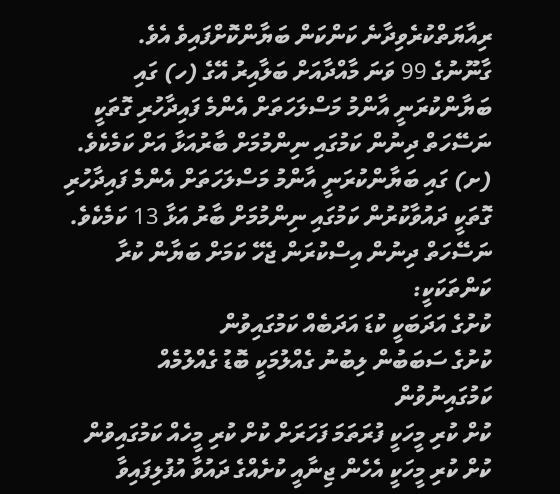ރިއާޔަތްކުރެވިދާނެ ކަންކަން ބަޔާންކޮށްފައިވެ އެވެ.
ގާނޫނުގެ 99 ވަނަ މާއްދާއަށް ބަލާއިރު އޭގެ (ހ) ގައި ބަޔާންކުރަނީ އާންމު މަސްލަހަތަށް އެންމެ ފައިދާހުރި ގޮތަކީ ނަސޭހަތް ދިނުން ކަމުގައި ނިންމުމަށް ބާރުއަޅާ އަށް ކަމެކެވެ. (ށ) ގައި ބަޔާންކުރަނީ އާންމު މަސްލަހަތަށް އެންމެ ފައިދާހުރި ގޮތަކީ ދައުވާކުރުން ކަމުގައި ނިންމުމަށް ބާރު އަޅާ 13 ކަމެކެވެ.
ނަސޭހަތް ދިނުން އިސްކުރަން ޖެހޭ ކަމަށް ބަޔާން ކުރާ ކަންތަކަކީ:
ކުށުގެ އަދަބަކީ ކުޑަ އަދަބެއް ކަމުގައިވުން
ކުށުގެ ސަބަބުން ލިބުނު ގެއްލުމަކީ ބޮޑު ގެއްލުމެއް ކަމުގައިނުވުން
ކުށް ކުރި މީހަކީ ފުރަތަމަ ފަހަރަށް ކުށް ކުރި މީހެއް ކަމުގައިވުން
ކުށް ކުރި މީހަކީ އެހެން ޖިނާއީ ކުށެއްގެ ދައުވާ އުފުލިފައިވާ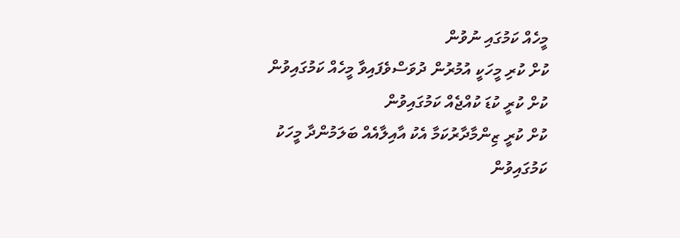މީހެއް ކަމުގައި ނުވުން
ކުށް ކުރި މީހަކީ އުމުރުން ދުވަސްވެފައިވާ މީހެއް ކަމުގައިވުން
ކުށް ކުރީ ކުޑަ ކުއްޖެއް ކަމުގައިވުން
ކުށް ކުރީ ޒިންމާދާރުކަމާ އެކު އާއިލާއެއް ބަލަމުންދާ މީހަކު ކަމުގައިވުން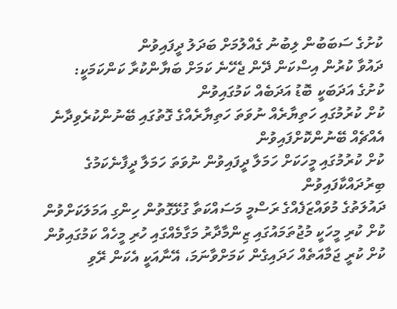ކުށުގެ ސަބަބުން ލިބުނު ގެއްލުމަށް ބަދަލު ދީފައިވުން
ދައުވާ ކުރުން އިސްކަން ދޭން ޖެހޭނެ ކަމަށް ބަޔާންކުރާ ކަންކަމަކީ:
ކުށުގެ އަދަބަކީ ބޮޑު އަދަބެއް ކަމުގައިވުން
ކުށް ކުރުމުގައި ހަތިޔާރެއް ނުވަތަ ހަތިޔާރެއްގެ ގޮތުގައި ބޭނުންކުރެވިދާނެ އެއްޗެއް ބޭނުންކޮށްފައިވުން
ކުށް ކުރުމުގައި މީހަކަށް ހަމަލާ ދީފައިވުން ނުވަތަ ހަމަލާ ދީފާނެކަމުގެ ބިރުދައްކާފައިވުން
ދައުލަތުގެ މުވައްޒަފެއްގެ ރަސްމީ މަސައްކަތާ ގުޅޭގޮތުން ހިންގި އަމަލަކަށްވުން
ކުށް ކުރި މީހަކީ މުޖުތަމައުގައި ޒިންމާދާރު މަގާމެއްގައި ހުރި މީހެއް ކަމުގައިވުން
ކުށް ކުރީ ޖަމާއަތެއް ހަދައިގެން ކަމަށްވާނަމަ، އޭނާއަކީ އެކަން ރޭވި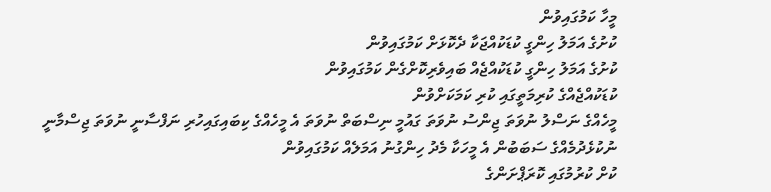މީހާ ކަމުގައިވުން
ކުށުގެ އަމަލު ހިންގީ ކުޑަކުއްޖަކާ ދެކޮޅަށް ކަމުގައިވުން
ކުށުގެ އަމަލު ހިންގީ ކުޑަކުއްޖެއް ބައިވެރިކޮށްގެން ކަމުގައިވުން
ކުޑަކުއްޖެއްގެ ކުރިމަތީގައި ކުރި ކަމަކަށްވުން
މީހެއްގެ ނަސްލު ނުވަތަ ޖިންސު ނުވަތަ ގައުމީ ނިސްބަތް ނުވަތަ އެ މީހެއްގެ ކިބައިގައިހުރި ނަފްސާނީ ނުވަތަ ޖިސްމާނީ ނުކުޅެދުމެއްގެ ސަބަބުން އެ މީހަކާ މެދު ހިންގުނު އަމަލެއް ކަމުގައިވުން
ކުށް ކުރުމުގައި ކޮރަޕްށަންގެ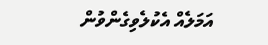އަމަލެއް އެކުލެވިގެންވުން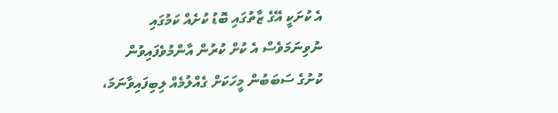އެ ކުށަކީ އޭގެ ޒާތުގައި ބޮޑު ކުށެއް ކަމުގައި ނުވިނަމަވެސް އެ ކުށް ކުރުން އާންމުވެފައިވުން
ކުށުގެ ސަބަބުން މީހަކަށް ގެއްލުމެއް ލިބިފައިވާނަމަ،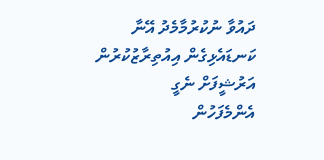ދައުވާ ނުކުރުމާމެދު އޭނާ ކަނޑައެޅިގެން އިއުތިރާޒުކުރުން
އަރުޝީފަށް ނެގީ
އެންމެފަހުން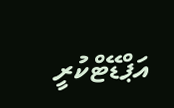އަޕްޑޭޓްކުރީ